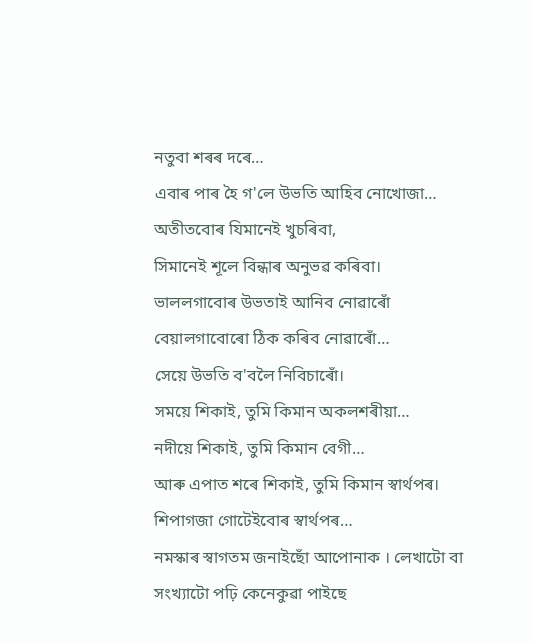নতুবা শৰৰ দৰে…
এবাৰ পাৰ হৈ গ'লে উভতি আহিব নোখোজা…
অতীতবোৰ যিমানেই খুচৰিবা,
সিমানেই শূলে বিন্ধাৰ অনুভৱ কৰিবা।
ভাললগাবোৰ উভতাই আনিব নোৱাৰোঁ
বেয়ালগাবোৰো ঠিক কৰিব নোৱাৰোঁ…
সেয়ে উভতি ব'বলৈ নিবিচাৰোঁ।
সময়ে শিকাই, তুমি কিমান অকলশৰীয়া…
নদীয়ে শিকাই, তুমি কিমান বেগী…
আৰু এপাত শৰে শিকাই, তুমি কিমান স্বাৰ্থপৰ।
শিপাগজা গোটেইবোৰ স্বাৰ্থপৰ…
নমস্কাৰ স্বাগতম জনাইছোঁ আপোনাক । লেখাটো বা সংখ্যাটো পঢ়ি কেনেকুৱা পাইছে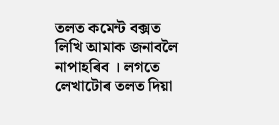তলত কমেন্ট বক্সত লিখি আমাক জনাবলৈ নাপাহৰিব । লগতে লেখাটোৰ তলত দিয়া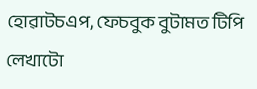হোৱাটচএপ, ফেচবুক বুটামত টিপি লেখাটো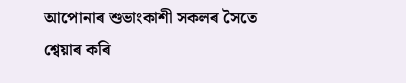আপোনাৰ শুভাংকাশী সকলৰ সৈতে শ্বেয়াৰ কৰি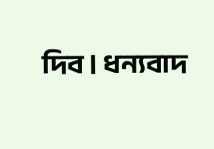দিব । ধন্যবাদ